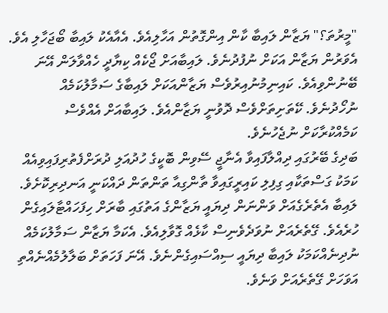"މީރުތަ؟" ޔަޒާން ލައިބާ ކާން އިންގޮތުން އަހާލިއެވެ. އެއާއެކު ލައިބާ ބޯޖަހާލި އެވެ. އެވަރުން ޔަޒާން އަކަށް ނުފުދުނެވެ. ލައިބާއަށް ޖޯކެއް ކިޔާދީ ހެއްވާލަން އޭނަ ބޭނުންވިއެވެ. ކައިނިމުނުއިރުވެސް ޔަޒާންއަކަށް ލައިބާގެ ސަމާލުކަމެއް ނުހޯދުނެވެ. ކޭތަށިތަށްވެސް ދޮވުނީ ޔަޒާންއެވެ. ލައިބާއަށް އެއްވެސް ކަމެއްކުރާކަށް ނުޖެހުނެވެ.
ބަދިގެ ބޭރުގައި ދިއްލާފައިވާ އެނާޖީ ސޭވިން ބޮކީގެ ހުދުއަލި ދުރަށްފެތުރިފައިވިއެއް ކަމަކު ގަސްތަކާއި ގިފިލި ކައިރީގައިވާ ތާންގިއާ ތަންތަން ދައްކަނީ އަނދިރިކޮށެވެ. ލައިބާ އެތެރެގެއަށް ވަންނަން ދިޔައީ ޔަޒާންގެ އަތުގައި ބާރަށް ހިފަހައްޓާލައިގެން ހުރެއެވެ. ގޭތެރެއަށް ނުވަދެވެނިސް ކާޅެއް ގޮވާލިއެވެ. އެކަމާ ޔަޒާން ސަމާލުކަމެއް ނުދިނެއްކަމަކު ލައިބާ ދިޔައީ ސިއްސައިގެންނެވެ. އޭނަ ފަހަތަށް ބަލާލުމެއްނެއްތި އަވަހަށް ގޭތެރެއަށް ވަނެވެ.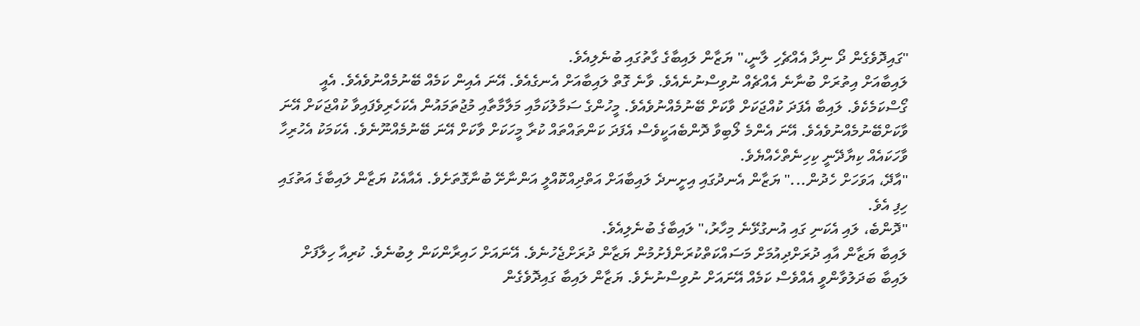"ގައިދޮވެގެން ދޯ ނިދާ އެއްޗެހި ލާނީ،" ޔަޒާން ލައިބާގެ ގާތުގައި ބުނެލިއެވެ.
ލައިބާއަށް އިތުރަށް ބުނާނެ އެއްޗެއް ނުވިސްނުނެއެވެ. ވާނެ ގޮތް ލައިބާއަށް އެނގެއެވެ. އޭނަ އެއިން ކަމެއް ބޭނުމެއްނުވެއެވެ. އެއީ ގޯސްކަމެކެވެ. ލައިބާ އެފަދަ ކުއްޖަކަށް ވާކަށް ބޭނުމެއްނުވެއެވެ. މީހުންގެ ސަމާލުކަމާއި މަލާމާތާއި މުޖުތަމައުން އެކަހެރިވެފައިވާ ކުއްޖަކަށް އޭނަ ވާކަށްބޭނުމެއްނުވެއެވެ. އޭނަ އެންމެ ލޯބިވާ ދޮންބެއަކީވެސް އެފަދަ ކަންތައްތައް ކުރާ މީހަކަށް ވާކަށް އޭނަ ބޭނުމެއްނޫނެވެ. އެކަމަކު އެހުރިހާ ވާހަކައެއް ކިޔާދޭނީ ކިހިނެތްހެއްޔެވެ.
"އާދޭ، އަވަހަށް ހެދުން..." ޔަޒާން އެނދުގައި އިށީނދެ ލައިބާއަށް އަތްދިއްކޮއްލީ އަންނާށޭ ބުނާގޮތަށެވެ. އެއާއެކު ޔަޒާން ލައިބާގެ އަތުގައި ހިފި އެވެ.
"ދޮންބެ، ލައި އެކަނި ގައި އުނގުޅޭނެ މިހާރު،" ލައިބާގެ ބުނެލިއެވެ.
ލައިބާ ޔަޒާން އާއި ދުރަށްދިއުމަށް މަސައްކަތްކުރަންފެށުމުން ޔަޒާން ދުރަށްޖެހުނެވެ. އޭނައަށް ހައިރާންކަން ލިބުނެވެ. ކުރިއާ ހިލާފަށް ލައިބާ ބަދަލުވާންވީ އެއްވެސް ކަމެއް އޭނައަށް ނުވިސްނުނެވެ. ޔަޒާން ލައިބާ ގައިދޮވެގެން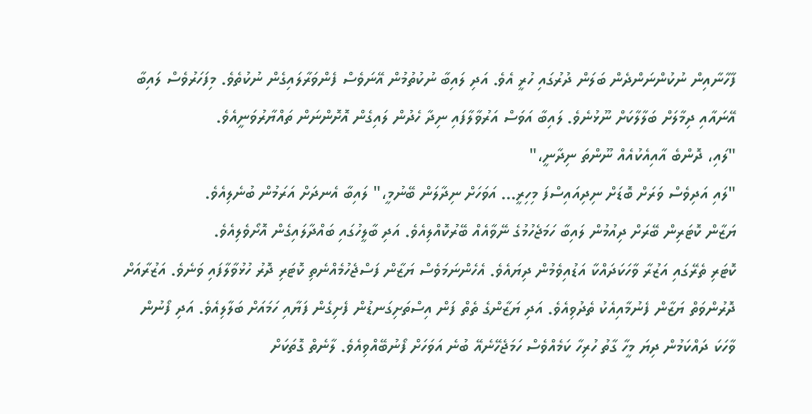ފާހާނާއިން ނުކުންނަންދެން ބަލަން ދުރުގައި ހުރީ އެވެ. އަދި ލައިބާ ނުކުތުމުން އޭނަވެސް ފެންވަރާލައިގެން ނުކުތެވެ. މިފަހަރުވެސް ލައިބާ އޭނައާއި ދިމާލަށް ބަލާލާކަށް ނޫޅުނެވެ. ލައިބާ އަވަސް އަރުވާލާފައި ނިދާ ހެދުން ލައިގެން އޮށޮންނަން ތައްޔާރުވަނީއެވެ.
"ލައި، ދޮންބެ އާއިއެކުއެއް ނޫންތަ ނިދާނީ،"
"ލައި އަދިވެސް ވަރަށް ބޮޑަށް ނިދިއައިސްފަ މިހިރީ... އަވަހަށް ނިދާލަން ބޭނުމީ،" ލައިބާ އެނދަށް އަރަމުން ބުނެލިއެވެ.
ޔަޒާން ކޮޓަރިން ބޭރަށް ދިއުމުން ލައިބާ ހަމަޖެހުމުގެ ނޭވާއެއް ބޭރުކޮއްލިއެވެ. އަދި ބާލީހުގައި ބައްދާލައިގެން އޮށޯވެލިއެވެ.
ކޮޓަރި ތެރޭގައި އަޒުރާ ވާހަކަދައްކާ އަޑުއިވެމުން ދިޔައެވެ. އެހެންނަމަވެސް ޔަޒާން ފަސްޖެހުމެއްނެތި ކޮޓަރި ދޮރު ހުޅުވާލާފައި ވަނެވެ. އަޒުރާއަށް ދޮރުންވަތް ޔަޒާން ފެނުމާއިއެކު ތެދުވިއެވެ. އަދި ޔަޒާންގެ ތެތް ފަން އިސްތަށިގަނޑުން ފެށިގެން ފަޔާއި ހަމައަށް ބަލާލިއެވެ. އަދި ފޯނުން ވާހަކަ ދައްކަމުން ދިޔަ މީހާ ގާތު ހުރިހާ ކަމެއްވެސް ހަމަޖެހޭނެއޭ ބުނެ އަވަހަށް ފޯނުބޭއްވިއެވެ. ލާނެތް ގޮތަކަށް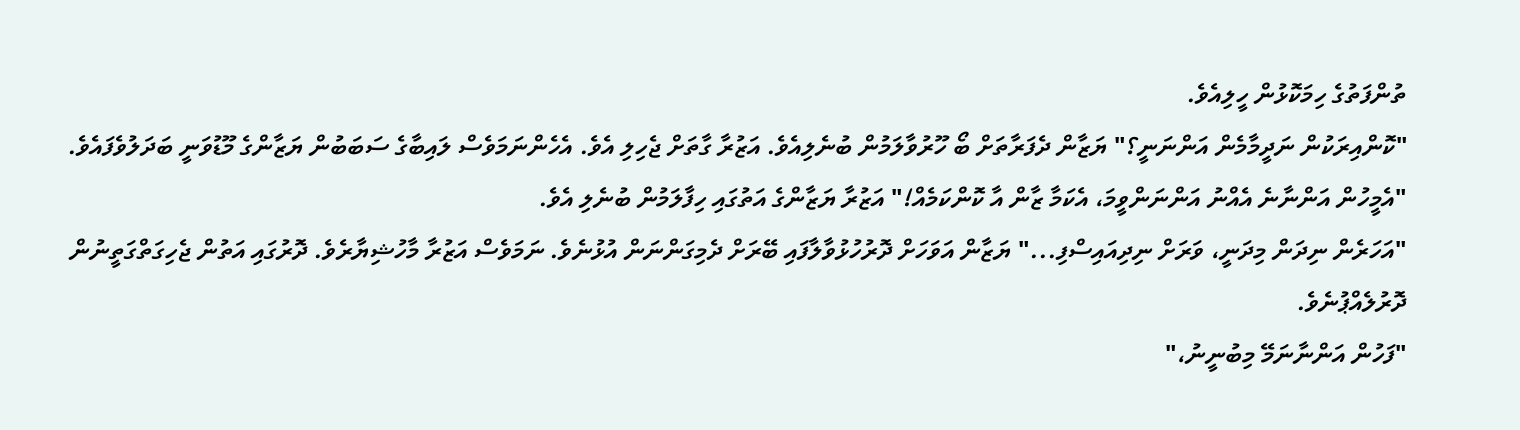ތުންފަތުގެ ހިމަކޮޅުން ހީލިއެވެ.
"ކޮންއިރަކުން ނަދީމާމެން އަންނަނީ؟" ޔަޒާން ދެފަރާތަށް ބޯ ހޫރުވާލަމުން ބުނެލިއެވެ. އަޒުރާ ގާތަށް ޖެހިލި އެވެ. އެހެންނަމަވެސް ލައިބާގެ ސަބަބުން ޔަޒާންގެ މޫޑުވަނީ ބަދަލުވެފައެވެ.
"އެމީހުން އަންނާނެ އެއްނު އަންނަންވީމަ، އެކަމާ ޒާން އާ ކޮންކަމެއް!" އަޒުރާ ޔަޒާންގެ އަތުގައި ހިފާލަމުން ބުނެލި އެވެ.
"އަހަރެން ނިދަން މިދަނީ، ވަރަށް ނިދިއައިސްފި..." ޔަޒާން އަވަހަށް ދޮރުހުޅުވާލާފައި ބޭރަށް ދެމިގަންނަން އުޅުނެވެ. ނަމަވެސް އަޒުރާ މާހުޝިޔާރެވެ. ދޮރުގައި އަތުން ޖެހިގަތްގަތީނުން ދޮރުލެއްޕުނެވެ.
"ފަހުން އަންނާނަމޭ މިބުނީނު،"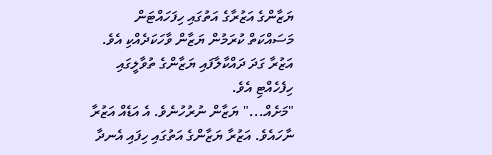ޔަޒާންގެ އަޒުރާގެ އަތުގައި ހިފަހައްޓަން މަސައްކަތް ކުރަމުން ޔަޒާން ވާހަކަދެއްކި އެވެ.
އަޒުރާ ގަދަ ދައްކާލާފައި ޔަޒާންގެ ތުވާލީގައި ހިފެހެއްޓި އެވެ.
"މަށެއް..." ޔަޒާން ނުރުހުނެވެ. އެ އަޑެއް އަޒުރާ ނާހައެވެ. އަޒުރާ ޔަޒާންގެ އަތުގައި ހިފައި އެނދާ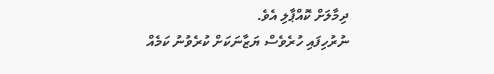ދިމާލަށް ކޮއްޕާލި އެވެ.
ނުރުހިފައި ހުރެވެސް ޔަޒާނަކަށް ކުރެވުނު ކަމެއް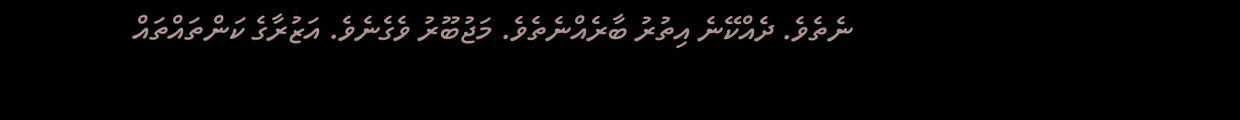ނެތެވެ. ދެއްކޭނެ އިތުރު ބާރެއްނެތެވެ. މަޖުބޫރު ވެގެނެވެ. އަޒުރާގެ ކަންތައްތައް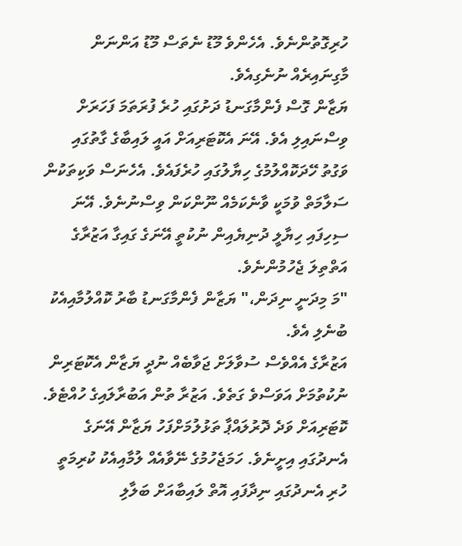ހުރިގޮތުންނެވެ. އެހެންވެ މޫޑު ނެތަސް މޫޑު އަންނަން މާގިނައިރެއް ނުނެގިއެވެ.
ޔަޒާން ގޮސް ފެންމާގަނޑު ދަށުގައި ހުރެ ފުރަތަމަ ފަހަރަށް ވިސްނައިލި އެވެ. އޭނަ އެކޮޓަރިއަށް އައީ ލައިބާގެ ގާތުގައި ވަގުތު ހޭދަކޮއްލުމުގެ ހިޔާލުގައި ހުރެފައެވެ. އެހެނަސް ވަކިތަކުން ސަލާމަތް ވުމަކީ ވާނެކަމެއް ނޫންކަން ވިސްނުނެވެ. އޭނަ ސިހިފައި ހިޔާލީ ދުނިޔެއިން ނުކުތީ އޭނަގެ ގައިގާ އަޒުރާގެ އަތްތިލަ ޖެހުމުންނެވެ.
"މަ މިދަނީ ނިދަން،" ޔަޒާން ފެންމާގަނޑު ބާރު ކޮއްލުމާއިއެކު ބުނެލި އެވެ.
އަޒުރާގެ އެއްވެސް ސުވާލަށް ޖަވާބެއް ނުދީ ޔަޒާން އެކޮޓަރިން ނުކުތުމަށް އަވަސްވެ ގަތެވެ. އަޒުރާ ތުން އަބުރާލައިގެ ހުއްޓެވެ.
ކޮޓަރިއަށް ވަދެ ދޮރުލައްޕާ ތަޅުލުމަށްފަހު ޔަޒާން އޭނަގެ އެނދުގައި އިށީނެވެ. ހަމަޖެހުމުގެ ނޭވާއެއް ލުމާއިއެކު ކުރިމަތީ ހުރި އެނދުގައި ނިދާފައި އޮތް ލައިބާއަށް ބަލާލި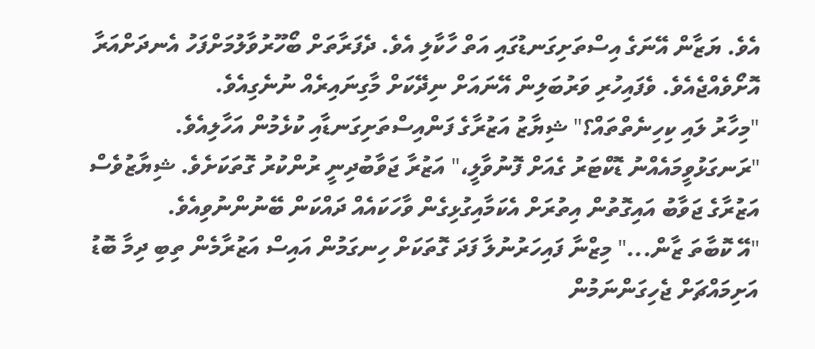އެވެ. ޔަޒާން އޭނަގެ އިސްތަށިގަނޑުގައި އަތް ހާކާލި އެވެ. ދެފަރާތަށް ބޯހޫރުވާލުމަށްފަހު އެނދަށްއަރާ އޮށޯވެއްޖެއެވެ. ވެފައިހުރި ވަރުބަލިން އޭނައަށް ނިދޭކަށް މާގިނައިރެއް ނުނެގިއެވެ.
"މިހާރު ލައި ކިހިނެތްތައް؟" ޝިޔާޒު އަޒުރާގެ ފަންއިސްތަށިގަނޑާއި ކުޅެމުން އަހާލިއެވެ.
"ރަނގަޅުވީމައެއްނު ޑޮކްޓަރު ގެއަށް ފޮނުވާލީ،" އަޒުރާ ޖަވާބުދިނީ ރުންކުރު ގޮތަކަށެވެ. ޝިޔާޒުވެސް އަޒުރާގެ ޖަވާބު އައިގޮތުން އިތުރަށް އެކަމާއިގުޅިގެން ވާހަކައެއް ދައްކަން ބޭނުންނުވިއެވެ.
"އޭ ކޮބާތަ ޒާން..." މިޒްނާ ފައިހަރުނުލާ ފަދަ ގޮތަކަށް ހިނގަމުން އައިސް އަޒުރާމެން ތިބި ދިމާ ބޮޑު އަށިމައްޗަށް ޖެހިގަންނަމުން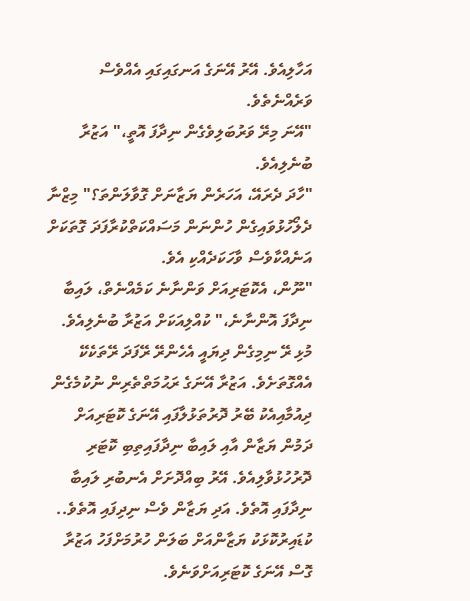އަހާލިއެވެ. އޭރު އޭނަގެ އަނގައިގައި އެއްވެސް ވަރެއްނެތެވެ.
"އޭނަ މިރޭ ވަރުބަލިވެގެން ނިދާފަ އޮތީ،" އަޒުރާ ބުނެލިއެވެ.
"ހާދަ ދެރައޭ، އަހަރެން ޔަޒާނަށް ގޮވާލަންތަ؟" މިޒްނާ ދެލޯހުޅުވައިގެން ހުންނަން މަސައްކަތްކުރާފަދަ ގޮތަކަށް އަނެއްކާވެސް ވާހަކަދެއްކި އެވެ.
"ނޫން، އެކޮޓަރިއަށް ވަންނާނެ ކަމެއްނެތް، ލައިބާ ނިދާފަ އޮންނާނެ،" ކުއްލިއަކަށް އަޒުރާ ބުނެލިއެވެ.
މުޅި ރޭ ނިމިގެން ދިޔައީ އެހެންރޭ ރޭފަދަ ރޭތަކެކޭ އެއްގޮތަށެވެ. އަޒުރާ އޭނަގެ ރަޙުމަތްތެރިން ނުކުމެގެން ދިއުމާއިއެކު ބޭރު ދޮރުތަޅުލާފައި އޭނަގެ ކޮޓަރިއަށް ދަމުން ޔަޒާން އާއި ލައިބާ ނިދާފައިތިބި ކޮޓަރި ދޮރުހުޅުވާލިއެވެ. އޭރު ބިއްދޮށަށް އެނބުރި ލައިބާ ނިދާފައި އޮތެވެ. އަދި ޔަޒާން ވެސް ނިދިފައި އޮތެވެ.. ކުޑައިރުކޮޅަކު ޔަޒާންއަށް ބަލަން ހުރުމަށްފަހު އަޒުރާ ގޮސް އޭނަގެ ކޮޓަރިއަށްވަނެވެ.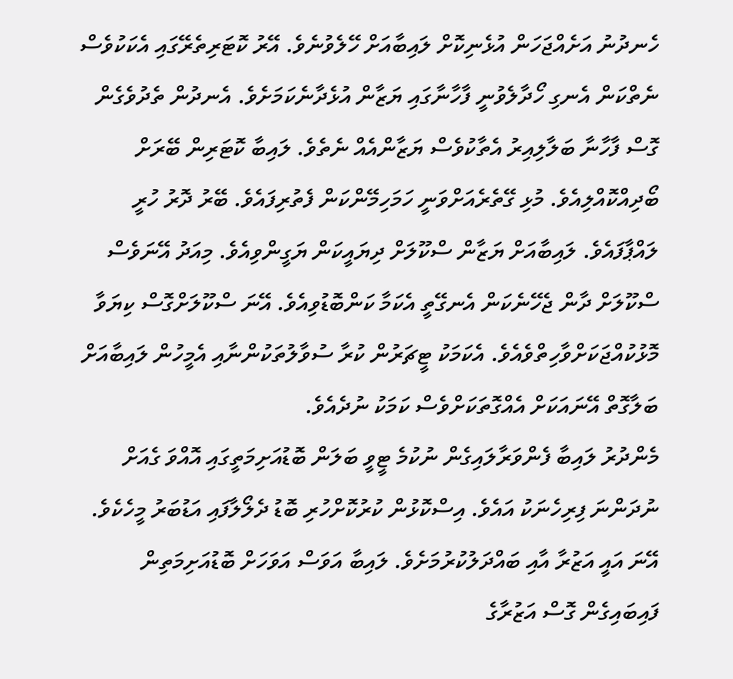ހެނދުނު އަށެއްޖަހަން އުޅެނިކޮށް ލައިބާއަށް ހޭލެވުނެވެ. އޭރު ކޮޓަރިތެރޭގައި އެކަކުވެސް ނެތްކަން އެނގި ހޯދާލެވުނީ ފާހާނާގައި ޔަޒާން އުޅެދާނެކަމަށެވެ. އެނދުން ތެދުވެގެން ގޮސް ފާހާނާ ބަލާލިއިރު އެތާކުވެސް ޔަޒާންއެއް ނެތެވެ. ލައިބާ ކޮޓަރިން ބޭރަށް ބޯދިއްކޮއްލިއެވެ. މުޅި ގޭތެރެއަށްވަނީ ހަމަހިމޭންކަން ފެތުރިފައެވެ. ބޭރު ދޮރު ހުރީ ލައްޕާފައެވެ. ލައިބާއަށް ޔަޒާން ސްކޫލަށް ދިޔައީކަން ޔަގީންވިއެވެ. މިއަދު އޭނަވެސް ސްކޫލަށް ދާން ޖެހޭނެކަން އެނގޭތީ އެކަމާ ކަންބޮޑުވިއެވެ. އޭނަ ސްކޫލަށްގޮސް ކިޔަވާ މޮޅުކުއްޖަކަށްވާހިތްވެއެވެ. އެކަމަކު ޓީޗަރުން ކުރާ ސުވާލުތަކުންނާއި އެމީހުން ލައިބާއަށް ބަލާގޮތް އޭނައަކަށް އެއްގޮތަކަށްވެސް ކަމަކު ނުދެއެވެ.
މެންދުރު ލައިބާ ފެންވަރާލައިގެން ނުކުމެ ޓީވީ ބަލަން ބޮޑުއަށިމަތީގައި އޮއްވަ ގެއަށް ނުދަންނަ ފިރިހެނަކު އައެވެ. އިސްކޮޅުން ކުރުކޮށްހުރި ބޮޑު ދެލޯލާފައި އަޑުބަރު މީހެކެވެ. އޭނަ އައީ އަޒުރާ އާއި ބައްދަލުކުރުމަށެވެ. ލައިބާ އަވަސް އަވަހަށް ބޮޑުއަށިމަތިން ފައިބައިގެން ގޮސް އަޒުރާގެ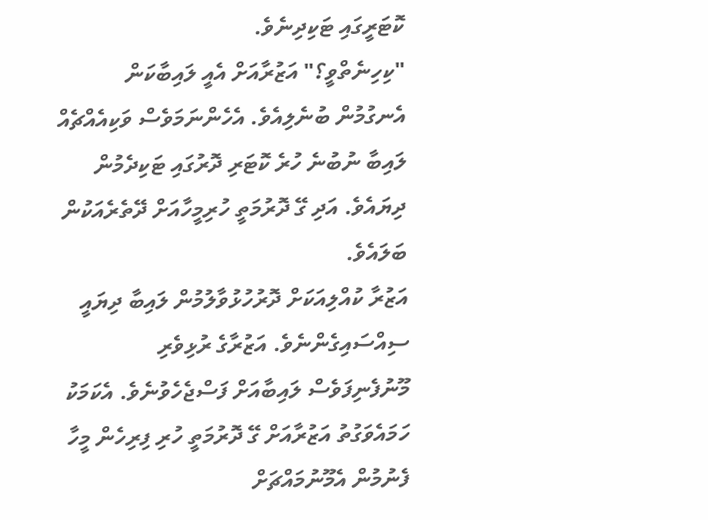ކޮޓަރީގައި ޓަކިދިނެވެ.
"ކިހިނެތްވީ؟" އަޒުރާއަށް އެއީ ލައިބާކަން އެނގުމުން ބުނެލިއެވެ. އެހެންނަމަވެސް ވަކިއެއްޗެއް ލައިބާ ނުބުނެ ހުރެ ކޮޓަރި ދޮރުގައި ޓަކިދެމުން ދިޔައެވެ. އަދި ގޭ ދޮރުމަތީ ހުރިމީހާއަށް ދޭތެރެއަކުން ބަލައެވެ.
އަޒުރާ ކުއްލިއަކަށް ދޮރުހުޅުވާލުމުން ލައިބާ ދިޔައީ ސިއްސައިގެންނެވެ. އަޒުރާގެ ރުޅިވެރި މޫނުފެނިފަވެސް ލައިބާއަށް ފަސްޖެހެވުނެވެ. އެކަމަކު ހަމައެވަގުތު އަޒުރާއަށް ގޭ ދޮރުމަތީ ހުރި ފިރިހެން މީހާ ފެނުމުން އެމޫނުމައްޗަށް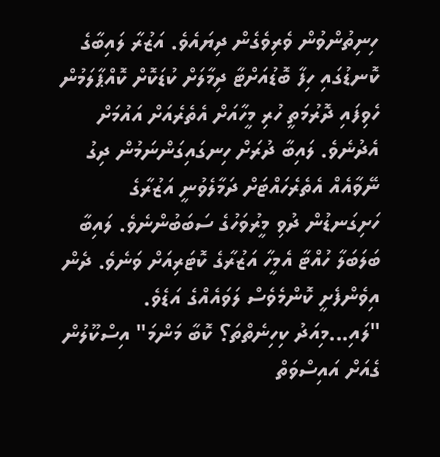ހިނިތުންވުން ވެރިވެގެން ދިޔައެވެ. އަޒުރާ ލައިބާގެ ކޮނޑުގައި ހިފާ ބޮޑުއަށްޓާ ދިމާލަށް ކުޑަކޮށް ކޮއްޕާލަމުން ހެވިފައި ދޮރުމަތީ ހުރި މީހާއަށް އެތެރެއަށް އައުމަށް އެދުނެވެ. ލައިބާ ދުރަށް ހިނގައިގަންނަމުން ދިގު ނޭވާއެއް އެތެރެހައްޓަށް ދަމާލެވުނީ އަޒުރާގެ ހަށިގަނޑުން ދުވި މީރުވަހުގެ ސަބަބުންނެވެ. ލައިބާ ބަލަބަލާ ހުއްޓާ އެމީހާ އަޒުރާގެ ކޮޓަރިއަށް ވަނެވެ. ދެން އިވެންފެށީ ކޮންމެވެސް ލަވައެއްގެ އަޑެވެ.
"ލައި...މިއަދު ކިހިނެތްތަ؟ ކޮބާ މަންމަ" އިސްކޫލުން ގެއަށް އައިސްވަތް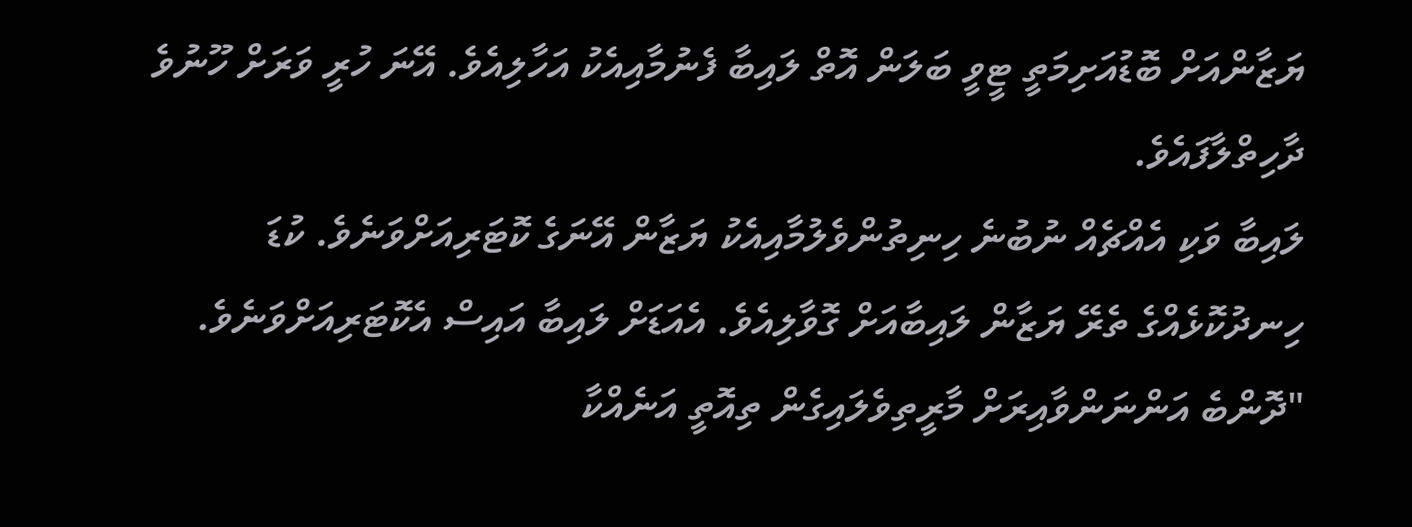ޔަޒާންއަށް ބޮޑުއަށިމަތީ ޓީވީ ބަލަން އޮތް ލައިބާ ފެނުމާއިއެކު އަހާލިއެވެ. އޭނަ ހުރީ ވަރަށް ހޫނުވެ ދާހިތްލާފައެވެ.
ލައިބާ ވަކި އެއްޗެއް ނުބުނެ ހިނިތުންވެލުމާއިއެކު ޔަޒާން އޭނަގެ ކޮޓަރިއަށްވަނެވެ. ކުޑަ ހިނދުކޮޅެއްގެ ތެރޭ ޔަޒާން ލައިބާއަށް ގޮވާލިއެވެ. އެއަޑަށް ލައިބާ އައިސް އެކޮޓަރިއަށްވަނެވެ.
"ދޮންބެ އަންނަންވާއިރަށް މާރީތިވެލައިގެން ތިއޮތީ އަނެއްކާ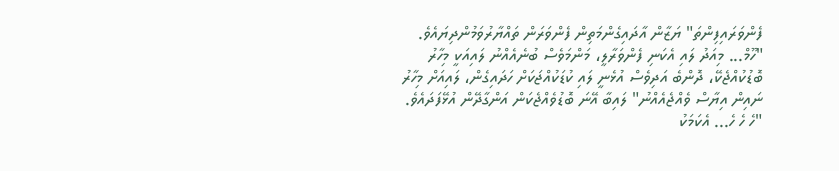ފެންވަރައިފިންތަ" ޔަޒާން އާދައިގެންމަތިން ފެންވަރަން ތައްޔާރުވަމުންދިޔައެވެ.
"ހޫމް... މިއަދު ލައި އެކަނި ފެންވަރާލީ، މަންމަވެސް ބުނެއެއްނު ލައިއަކީ މިހާރު ބޮޑުކުއްޖެކޭ، ދޮންބެ އަދިވެސް އުޅެނީ ލައި ކުޑަކުއްޖަކަށް ހަދައިގެން، ލައިއަށް މިހާރު ނައިން އިޔާސް ވެއްޖެއެއްނު" ލައިބާ އޭނަ ބޮޑުވެއްޖެކަން އަންގާދޭން އުޅޭފަދައެވެ.
"ހެ ހެ ހެ... އެކަމަކު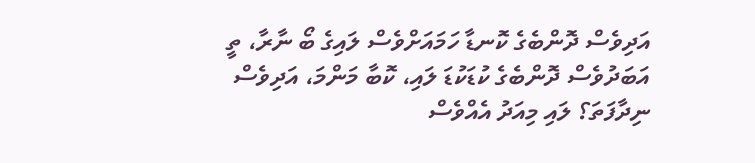އަދިވެސް ދޮންބެގެ ކޮނޑާ ހަމައަށްވެސް ލައިގެ ބޯ ނާރާ، ތީ އަބަދުވެސް ދޮންބެގެ ކުޑަކުޑަ ލައި، ކޮބާ މަންމަ، އަދިވެސް ނިދާފަތަ؟ ލައި މިއަދު އެއްވެސް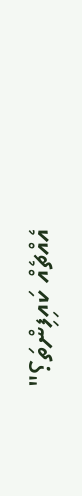އެއްޗެއް ކައިފިންތަ؟"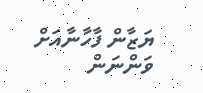ޔަޒާން ފާހާނާއަށް ވަންނަން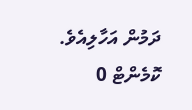ދަމުން އަހާލިއެވެ.
ކޮމެންޓް 0